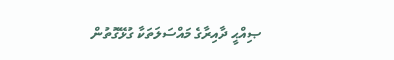ޞިއްޙީ ދާއިރާގެ މައްސަލަތަކާ ގުޅޭގޮތުން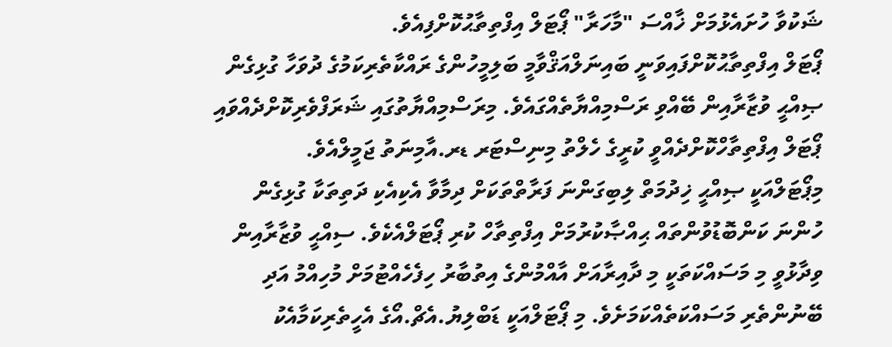ޝަކުވާ ހުށައެޅުމަށް ޚާއްސަ "މާހަރާ" ޕޯޓަލް އިފްތިތާޙުކޮށްފިއެވެ.
ޕޯޓަލް އިފްތިތާޙުކޮށްފައިވަނީ ބައިނަލްއަޤްވާމީ ބަލިމީހުންގެ ރައްކާތެރިކަމުގެ ދުވަހާ ގުޅިގެން ޞިއްޙީ ވުޒާރާއިން ބޭއްވި ރަސްމިއްޔާތެއްގައެވެ. މިރަސްމިއްޔާތުގައި ޝަރަފްވެރިކޮށްދެއްވައި ޕޯޓަލް އިފްތިތާހްކޮށްދެއްވީ ކުރީގެ ހެލްތު މިނިސްޓަރ ޑރ.އާމިނަތު ޖަމީލްއެވެ.
މިޕޯޓަލްއަކީ ޞިއްޙީ ޚިދުމަތް ލިބިގަންނަ ފަރާތްތަކަށް ދިމާވާ އެކިއެކި ދަތިތަކާ ގުޅިގެން ހުންނަ ކަންބޮޑުވުންތައް ޙިއްޞާކުރުމަށް އިފްތިތާހް ކުރި ޕޯޓަލްއެކެވެ. ސިއްޙީ ވުޒާރާއިން ވިދާޅުވީ މި މަސައްކަތަކީ މި ދާއިރާއަށް އާއްމުންގެ އިތުބާރު ހިފެހެއްޓުމަށް މުހިއްމު އަދި ބޭނުންތެރި މަސައްކަތެއްކަމަށެވެ. މި ޕޯޓަލްއަކީ ޑަބްލިޔު.އެޗް.އޯގެ އެހީތެރިކަމާއެކު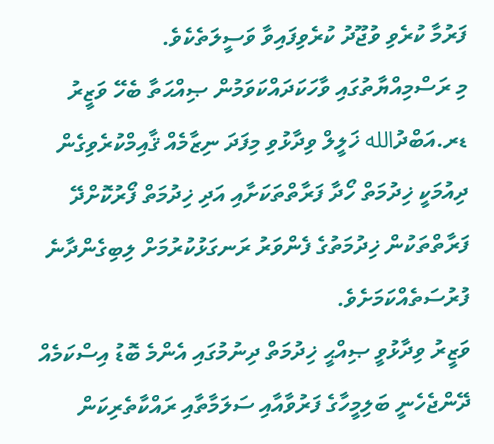ފަރުމާ ކުރެވި ވުޖޫދު ކުރެވިފައިވާ ވަސީލަތެކެވެ.
މި ރަސްމިއްޔާތުގައި ވާހަކަދައްކަވަމުން ޞިއްޙަތާ ބެހޭ ވަޒީރު ޑރ.އަބްދުالله ޚަލީލް ވިދާޅުވި މިފަދަ ނިޒާމެއް ޤާއިމްކުރެވިގެން ދިއުމަކީ ޚިދުމަތް ހޯދާ ފަރާތްތަކަށާއި އަދި ޚިދުމަތް ފޯރުކޮށްދޭ ފަރާތްތަކުން ޚިދުމަތުގެ ފެންވަރު ރަނގަޅުކުރުމަށް ލިބިގެންދާނެ ފުރުސަތެއްކަމަށެވެ.
ވަޒީރު ވިދާޅުވީ ޞިއްޙީ ޚިދުމަތް ދިނުމުގައި އެންމެ ބޮޑު އިސްކަމެއް ދޭންޖެހެނީ ބަލިމީހާގެ ފަރުވާއާއި ސަލަމާތާއި ރައްކާތެރިކަން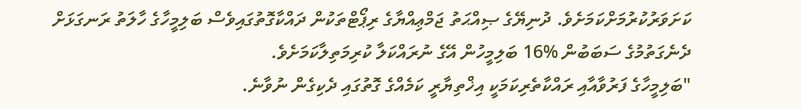ކަށަވަރުކުރުމަށްކަމަށެވެ. ދުނިޔޭގެ ޞިއްޙަތު ޖަމްޢިއްޔާގެ ރިޕޯޓްތަކުން ދައްކާގޮތުގައިވެސް ބަލިމީހާގެ ހާލަތު ރަނގަޅަށް ދެނެގަތުމުގެ ސަބަބުން %16 ބަލިމީހުން އޭގެ ނުރައްކަލާ ކުރިމަތިލާކަމަށެވެ.
"ބަލިމީހާގެ ފަރުވާއާއި ރައްކާތެރިކަމަކީ އިޚްތިޔާރީ ކަމެއްގެ ގޮތުގައި ދެކިގެން ނުވާނެ.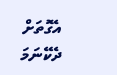އެގޮތަށް ދެކޭނަމަ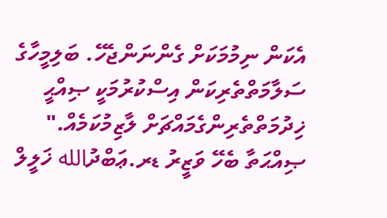އެކަން ނިމުމަކަށް ގެންނަންޖެހޭ. ބަލިމީހާގެ ސަލާމަތްތެރިކަން އިސްކުރުމަކީ ޞިއްޙީ ޚިދުމަތްތެރިންގެމައްޗަށް ލާޒިމުކަމެއް." ޞިއްޙަތާ ބެހޭ ވަޒީރު ޑރ.ޢަބްދުالله ޚަލީލް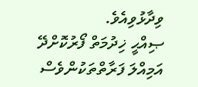ވިދާޅުވިއެވެ.
ޞިއްޙީ ޚިދުމަތް ފޯރުކޮށްދޭ އަމިއްލަ ފަރާތްތަކުންވެސް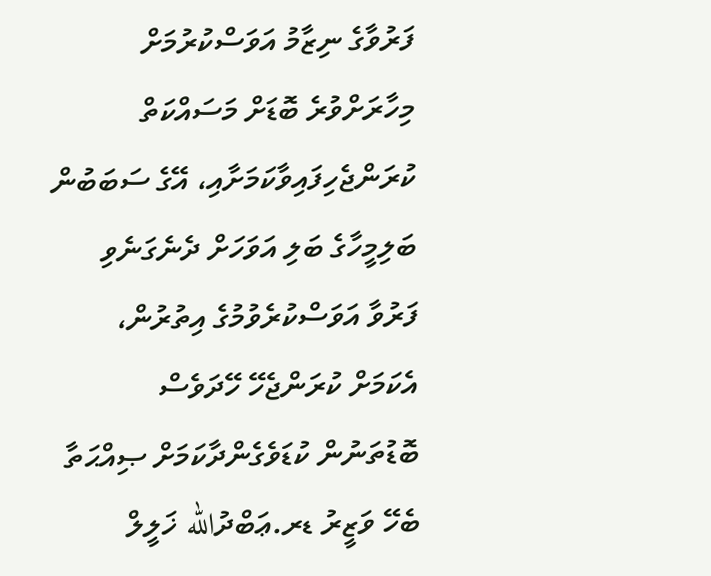ފަރުވާގެ ނިޒާމު އަވަސްކުރުމަށް މިހާރަށްވުރެ ބޮޑަށް މަސައްކަތް ކުރަންޖެހިފައިވާކަމަށާއި، އޭގެ ސަބަބުން ބަލިމީހާގެ ބަލި އަވަހަށް ދެނެގަނެވި ފަރުވާ އަވަސްކުރެވުމުގެ އިތުރުން، އެކަމަށް ކުރަންޖެހޭ ހޭދަވެސް ބޮޑުތަނުން ކުޑަވެގެންދާކަމަށް ޞިއްޙަތާ ބެހޭ ވަޒީރު ޑރ.ޢަބްދުالله ޚަލީލް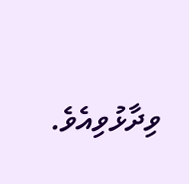ވިދާޅުވިއެވެ.